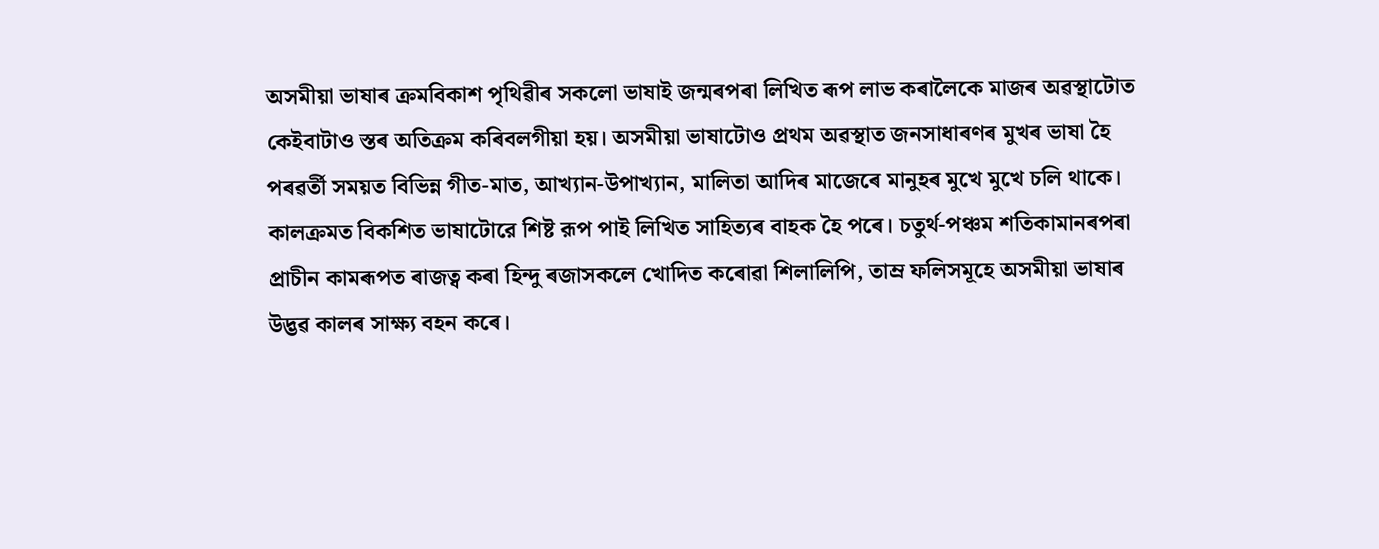অসমীয়া ভাষাৰ ক্রমবিকাশ পৃথিৱীৰ সকলো ভাষাই জন্মৰপৰা লিখিত ৰূপ লাভ কৰালৈকে মাজৰ অৱস্থাটোত কেইবাটাও স্তৰ অতিক্ৰম কৰিবলগীয়া হয়। অসমীয়া ভাষাটোও প্রথম অৱস্থাত জনসাধাৰণৰ মুখৰ ভাষা হৈ পৰৱৰ্তী সময়ত বিভিন্ন গীত-মাত, আখ্যান-উপাখ্যান, মালিতা আদিৰ মাজেৰে মানুহৰ মুখে মুখে চলি থাকে। কালক্রমত বিকশিত ভাষাটোরে শিষ্ট রূপ পাই লিখিত সাহিত্যৰ বাহক হৈ পৰে। চতুৰ্থ-পঞ্চম শতিকামানৰপৰা প্ৰাচীন কামৰূপত ৰাজত্ব কৰা হিন্দু ৰজাসকলে খোদিত কৰোৱা শিলালিপি, তাম্র ফলিসমূহে অসমীয়া ভাষাৰ উদ্ভৱ কালৰ সাক্ষ্য বহন কৰে।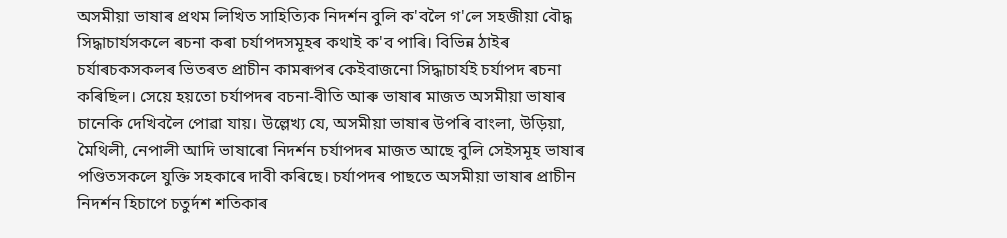অসমীয়া ভাষাৰ প্ৰথম লিখিত সাহিত্যিক নিদর্শন বুলি ক'বলৈ গ'লে সহজীয়া বৌদ্ধ সিদ্ধাচাৰ্যসকলে ৰচনা কৰা চৰ্যাপদসমূহৰ কথাই ক'ব পাৰি। বিভিন্ন ঠাইৰ চৰ্যাৰচকসকলৰ ভিতৰত প্রাচীন কামৰূপৰ কেইবাজনো সিদ্ধাচার্যই চর্যাপদ ৰচনা কৰিছিল। সেয়ে হয়তো চর্যাপদৰ বচনা-বীতি আৰু ভাষাৰ মাজত অসমীয়া ভাষাৰ চানেকি দেখিবলৈ পোৱা যায়। উল্লেখ্য যে, অসমীয়া ভাষাৰ উপৰি বাংলা, উড়িয়া, মৈথিলী, নেপালী আদি ভাষাৰো নিদর্শন চর্যাপদৰ মাজত আছে বুলি সেইসমূহ ভাষাৰ পণ্ডিতসকলে যুক্তি সহকাৰে দাবী কৰিছে। চৰ্যাপদৰ পাছতে অসমীয়া ভাষাৰ প্রাচীন নিদর্শন হিচাপে চতুর্দশ শতিকাৰ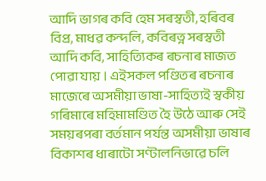আদি ভাগৰ কবি হেম সৰস্বতী, হৰিবৰ বিপ্ৰ, মাধৱ কন্দলি, কবিৰত্ন সৰস্বতী আদি কবি, সাহিত্যিকৰ ৰচনাৰ মাজত পোৱা যায়। এইসকল পণ্ডিতৰ ৰচনাৰ মাজেৰে অসমীয়া ভাষা-সাহিত্যই স্বকীয় গৰিমাৰে মহিমামণ্ডিত হৈ উঠে আৰু সেই সময়ৰপৰা বৰ্তমান পর্যন্ত অসমীয়া ভাষাৰ বিকাশৰ ধাৰাটো সণ্টালনিভাৱে চলি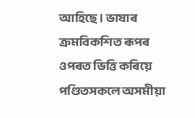আহিছে। ভাষাৰ ক্ৰমবিকশিত ৰূপৰ ওপৰত ভিত্তি কৰিয়ে পণ্ডিতসকলে অসমীয়া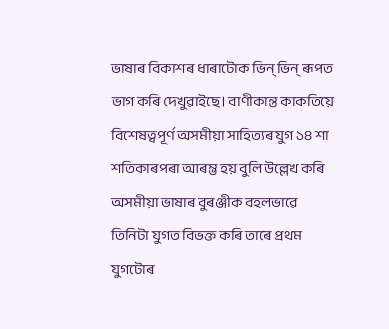ভাষাৰ বিকাশৰ ধাৰাটোক ভিন্ ভিন্ ৰূপত ভাগ কৰি দেখুৱাইছে। বাণীকান্ত কাকতিয়ে বিশেষত্বপূর্ণ অসমীয়া সাহিত্যৰ যুগ ১৪ শা শতিকাৰপৰা আৰম্ভ হয় বুলি উল্লেখ কৰি অসমীয়া ভাষাৰ বুৰঞ্জীক বহলভাৱে তিনিটা যুগত বিভক্ত কৰি তাৰে প্ৰথম যুগটোৰ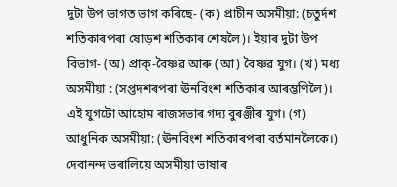দুটা উপ ভাগত ভাগ কৰিছে- (ক) প্রাচীন অসমীয়া: (চতুর্দশ শতিকাৰপৰা ষোড়শ শতিকাৰ শেষলৈ)। ইয়াৰ দুটা উপ বিভাগ- (অ) প্রাক্-বৈষ্ণৱ আৰু (আ) বৈষ্ণৱ যুগ। (খ) মধ্য অসমীয়া : (সপ্তদশৰপৰা ঊনবিংশ শতিকাৰ আৰম্ভণিলৈ)। এই যুগটো আহোম ৰাজসভাৰ গদ্য বুৰঞ্জীৰ যুগ। (গ) আধুনিক অসমীয়া: (ঊনবিংশ শতিকাৰপৰা বর্তমানলৈকে।) দেবানন্দ ভৰালিয়ে অসমীয়া ভাষাৰ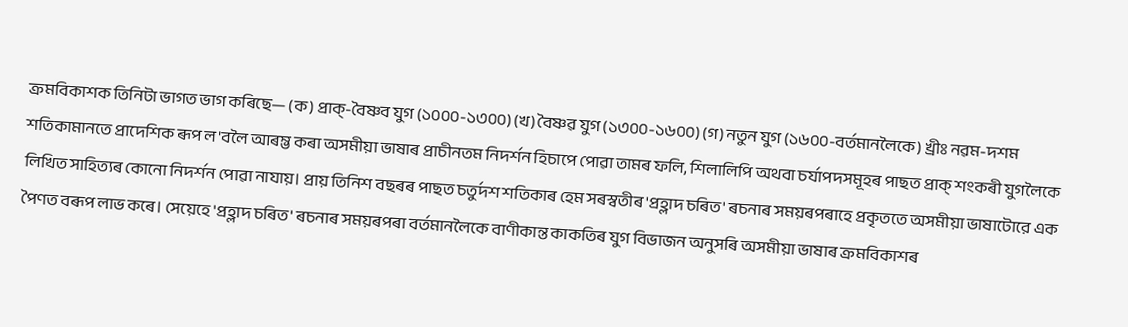ক্রমবিকাশক তিনিটা ভাগত ভাগ কৰিছে— (ক) প্রাক্-বৈষ্ণব যুগ (১০০০-১৩০০) (খ) বৈষ্ণৱ যুগ (১৩০০-১৬০০) (গ) নতুন যুগ (১৬০০-বর্তমানলৈকে) খ্রীঃ নৱম-দশম শতিকামানতে প্রাদেশিক ৰূপ ল'বলৈ আৰম্ভ কৰা অসমীয়া ভাষাৰ প্ৰাচীনতম নিদর্শন হিচাপে পোৱা তামৰ ফলি, শিলালিপি অথবা চর্যাপদসমূহৰ পাছত প্রাক্ শংকৰী যুগলৈকে লিখিত সাহিত্যৰ কোনো নিদর্শন পোৱা নাযায়। প্রায় তিনিশ বছৰৰ পাছত চতুৰ্দশ শতিকাৰ হেম সৰস্বতীৰ 'প্রহ্লাদ চৰিত' ৰচনাৰ সময়ৰপৰাহে প্ৰকৃততে অসমীয়া ভাষাটোরে এক পৈণত বৰূপ লাভ কৰে। সেয়েহে 'প্রহ্লাদ চৰিত' ৰচনাৰ সময়ৰপৰা বৰ্তমানলৈকে বাণীকান্ত কাকতিৰ যুগ বিভাজন অনুসৰি অসমীয়া ভাষাৰ ক্ৰমবিকাশৰ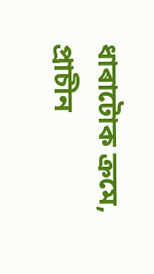ধাৰাটোক ক্ৰমে, প্রাচীন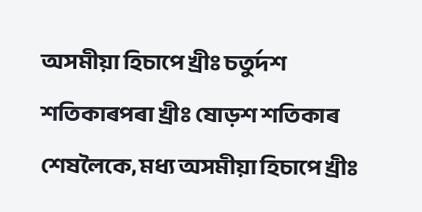অসমীয়া হিচাপে খ্রীঃ চতুর্দশ শতিকাৰপৰা খ্ৰীঃ ষোড়শ শতিকাৰ শেষলৈকে, মধ্য অসমীয়া হিচাপে খ্রীঃ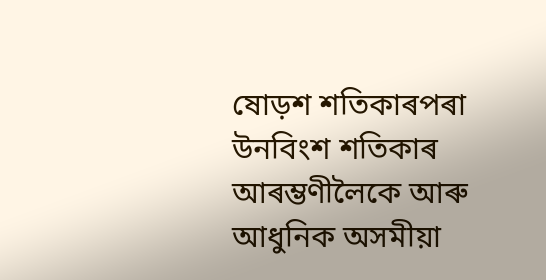ষোড়শ শতিকাৰপৰা উনবিংশ শতিকাৰ আৰম্ভণীলৈকে আৰু আধুনিক অসমীয়া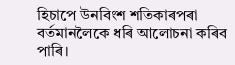হিচাপে উনবিংশ শতিকাৰপৰা বৰ্তমানলৈকে ধৰি আলোচনা কৰিব পাৰি।